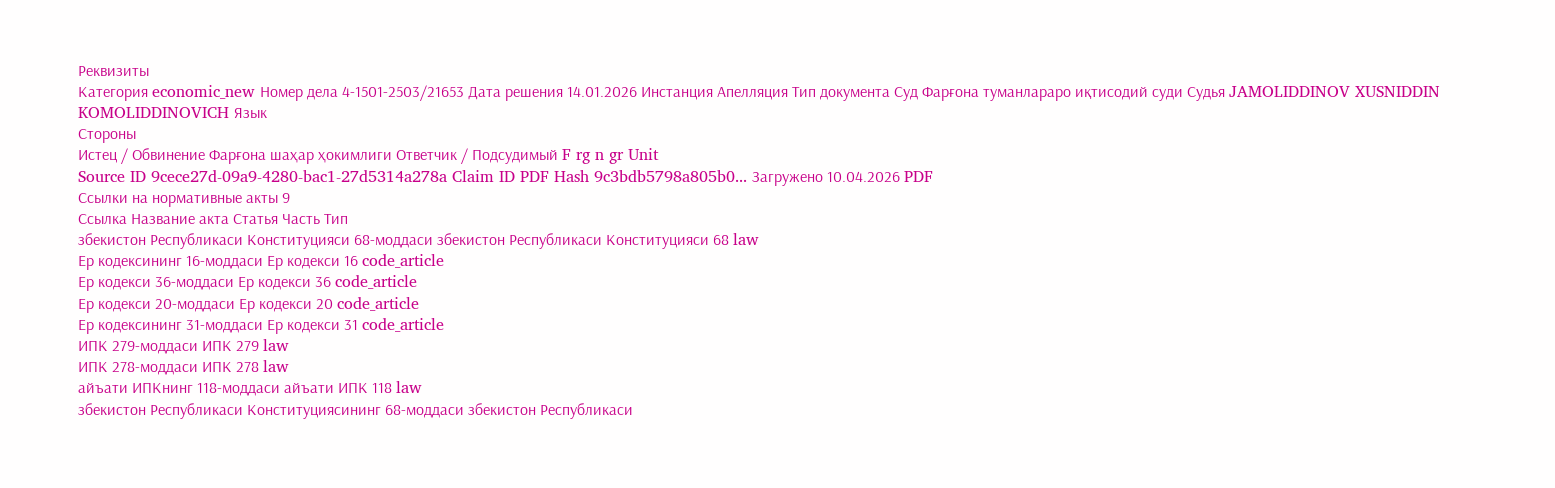Реквизиты
Категория economic_new Номер дела 4-1501-2503/21653 Дата решения 14.01.2026 Инстанция Апелляция Тип документа Суд Фарғона туманлараро иқтисодий суди Судья JAMOLIDDINOV XUSNIDDIN KOMOLIDDINOVICH Язык
Стороны
Истец / Обвинение Фарғона шаҳар ҳокимлиги Ответчик / Подсудимый F rg n gr Unit
Source ID 9cece27d-09a9-4280-bac1-27d5314a278a Claim ID PDF Hash 9c3bdb5798a805b0... Загружено 10.04.2026 PDF
Ссылки на нормативные акты 9
Ссылка Название акта Статья Часть Тип
збекистон Республикаси Конституцияси 68-моддаси збекистон Республикаси Конституцияси 68 law
Ер кодексининг 16-моддаси Ер кодекси 16 code_article
Ер кодекси 36-моддаси Ер кодекси 36 code_article
Ер кодекси 20-моддаси Ер кодекси 20 code_article
Ер кодексининг 31-моддаси Ер кодекси 31 code_article
ИПК 279-моддаси ИПК 279 law
ИПК 278-моддаси ИПК 278 law
айъати ИПКнинг 118-моддаси айъати ИПК 118 law
збекистон Республикаси Конституциясининг 68-моддаси збекистон Республикаси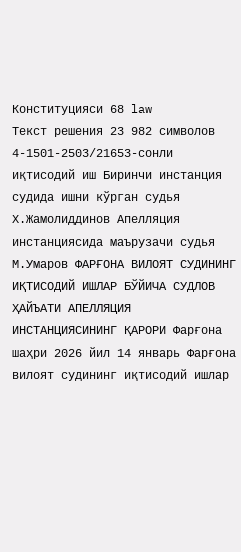Конституцияси 68 law
Текст решения 23 982 символов
4-1501-2503/21653-сонли иқтисодий иш Биринчи инстанция судида ишни кўрган судья Х.Жамолиддинов Апелляция инстанциясида маърузачи судья М.Умаров ФАРҒОНА ВИЛОЯТ СУДИНИНГ ИҚТИСОДИЙ ИШЛАР БЎЙИЧА СУДЛОВ ҲАЙЪАТИ АПЕЛЛЯЦИЯ ИНСТАНЦИЯСИНИНГ ҚАРОРИ Фарғона шаҳри 2026 йил 14 январь Фарғона вилоят судининг иқтисодий ишлар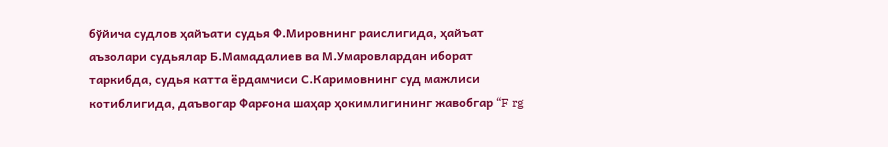бўйича судлов ҳайъати судья Ф.Мировнинг раислигида, ҳайъат аъзолари судьялар Б.Мамадалиев ва М.Умаровлардан иборат таркибда, судья катта ёрдамчиси С.Каримовнинг суд мажлиси котиблигида, даъвогар Фарғона шаҳар ҳокимлигининг жавобгар “F rg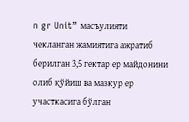n gr Unit” масъулияти чекланган жамиятига ажратиб берилган 3,5 гектар ер майдонини олиб қўйиш ва мазкур ер участкасига бўлган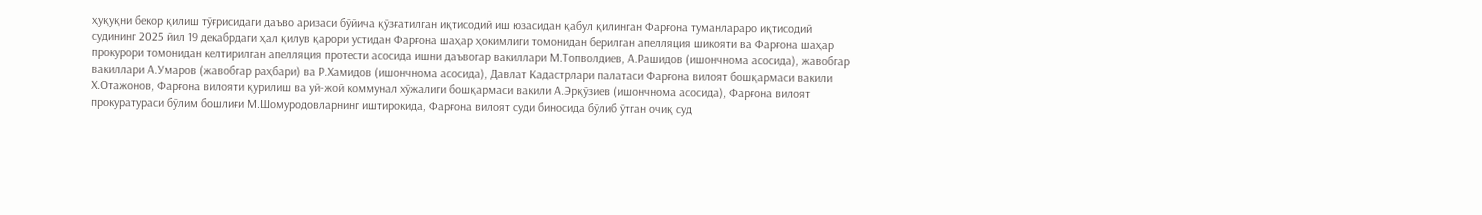ҳуқуқни бекор қилиш тўғрисидаги даъво аризаси бўйича қўзғатилган иқтисодий иш юзасидан қабул қилинган Фарғона туманлараро иқтисодий судининг 2025 йил 19 декабрдаги ҳал қилув қарори устидан Фарғона шаҳар ҳокимлиги томонидан берилган апелляция шикояти ва Фарғона шаҳар прокурори томонидан келтирилган апелляция протести асосида ишни даъвогар вакиллари М.Топволдиев, А.Рашидов (ишончнома асосида), жавобгар вакиллари А.Умаров (жавобгар раҳбари) ва Р.Хамидов (ишончнома асосида), Давлат Кадастрлари палатаси Фарғона вилоят бошқармаси вакили Х.Отажонов, Фарғона вилояти қурилиш ва уй-жой коммунал хўжалиги бошқармаси вакили А.Эрқўзиев (ишончнома асосида), Фарғона вилоят прокуратураси бўлим бошлиғи М.Шомуродовларнинг иштирокида, Фарғона вилоят суди биносида бўлиб ўтган очиқ суд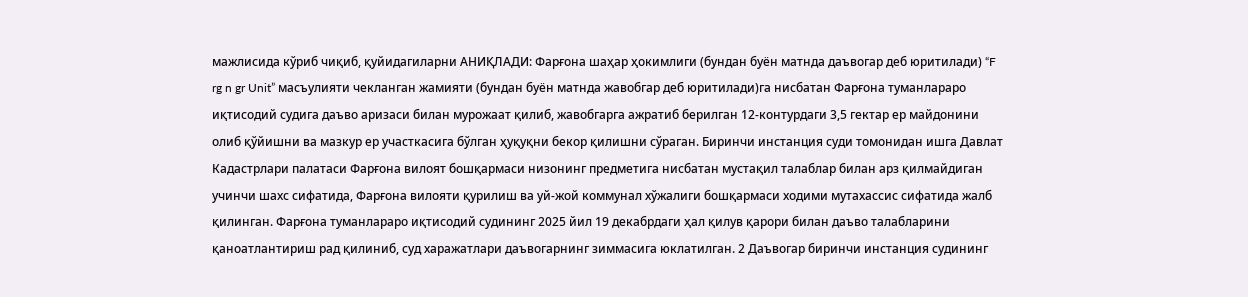мажлисида кўриб чиқиб, қуйидагиларни АНИҚЛАДИ: Фарғона шаҳар ҳокимлиги (бундан буён матнда даъвогар деб юритилади) “F rg n gr Unit” масъулияти чекланган жамияти (бундан буён матнда жавобгар деб юритилади)га нисбатан Фарғона туманлараро иқтисодий судига даъво аризаси билан мурожаат қилиб, жавобгарга ажратиб берилган 12-контурдаги 3,5 гектар ер майдонини олиб қўйишни ва мазкур ер участкасига бўлган ҳуқуқни бекор қилишни сўраган. Биринчи инстанция суди томонидан ишга Давлат Кадастрлари палатаси Фарғона вилоят бошқармаси низонинг предметига нисбатан мустақил талаблар билан арз қилмайдиган учинчи шахс сифатида, Фарғона вилояти қурилиш ва уй-жой коммунал хўжалиги бошқармаси ходими мутахассис сифатида жалб қилинган. Фарғона туманлараро иқтисодий судининг 2025 йил 19 декабрдаги ҳал қилув қарори билан даъво талабларини қаноатлантириш рад қилиниб, суд харажатлари даъвогарнинг зиммасига юклатилган. 2 Даъвогар биринчи инстанция судининг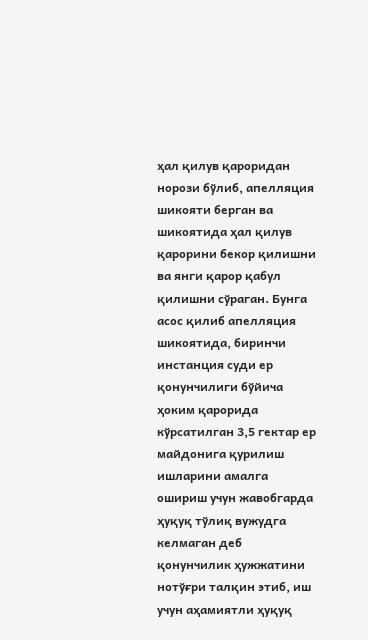ҳал қилув қароридан норози бўлиб, апелляция шикояти берган ва шикоятида ҳал қилув қарорини бекор қилишни ва янги қарор қабул қилишни сўраган. Бунга асос қилиб апелляция шикоятида, биринчи инстанция суди ер қонунчилиги бўйича ҳоким қарорида кўрсатилган 3,5 гектар ер майдонига қурилиш ишларини амалга ошириш учун жавобгарда ҳуқуқ тўлиқ вужудга келмаган деб қонунчилик ҳужжатини нотўғри талқин этиб, иш учун аҳамиятли ҳуқуқ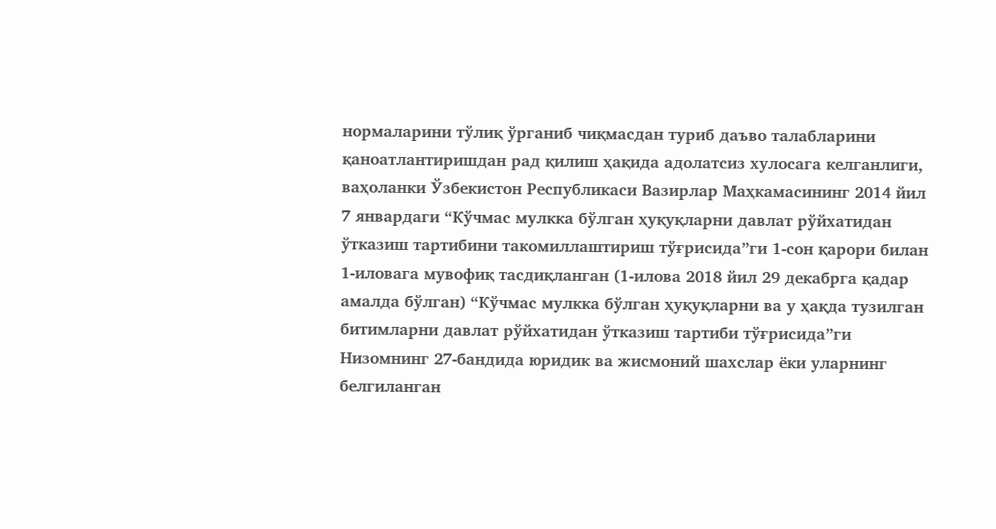нормаларини тўлиқ ўрганиб чиқмасдан туриб даъво талабларини қаноатлантиришдан рад қилиш ҳақида адолатсиз хулосага келганлиги, ваҳоланки Ўзбекистон Республикаси Вазирлар Маҳкамасининг 2014 йил 7 январдаги “Кўчмас мулкка бўлган ҳуқуқларни давлат рўйхатидан ўтказиш тартибини такомиллаштириш тўғрисида”ги 1-сон қарори билан 1-иловага мувофиқ тасдиқланган (1-илова 2018 йил 29 декабрга қадар амалда бўлган) “Кўчмас мулкка бўлган ҳуқуқларни ва у ҳақда тузилган битимларни давлат рўйхатидан ўтказиш тартиби тўғрисида”ги Низомнинг 27-бандида юридик ва жисмоний шахслар ёки уларнинг белгиланган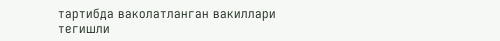тартибда ваколатланган вакиллари тегишли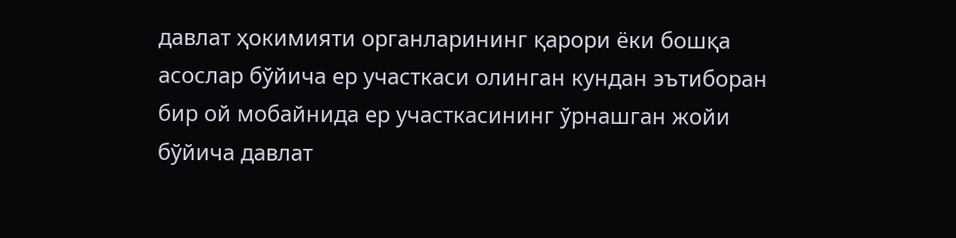давлат ҳокимияти органларининг қарори ёки бошқа асослар бўйича ер участкаси олинган кундан эътиборан бир ой мобайнида ер участкасининг ўрнашган жойи бўйича давлат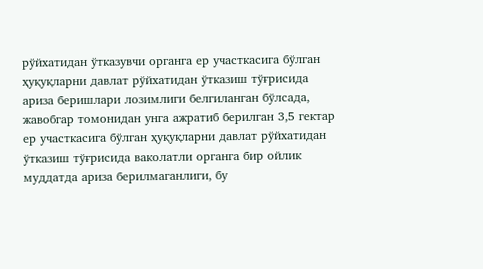рўйхатидан ўтказувчи органга ер участкасига бўлган ҳуқуқларни давлат рўйхатидан ўтказиш тўғрисида ариза беришлари лозимлиги белгиланган бўлсада, жавобгар томонидан унга ажратиб берилган 3,5 гектар ер участкасига бўлган ҳуқуқларни давлат рўйхатидан ўтказиш тўғрисида ваколатли органга бир ойлик муддатда ариза берилмаганлиги, бу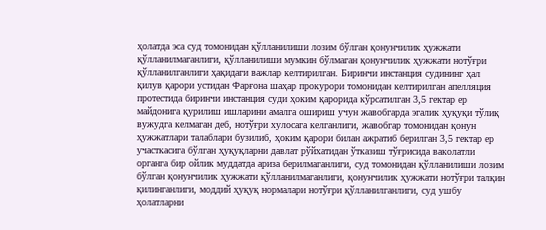ҳолатда эса суд томонидан қўлланилиши лозим бўлган қонунчилик ҳужжати қўлланилмаганлиги, қўлланилиши мумкин бўлмаган қонунчилик ҳужжати нотўғри қўлланилганлиги ҳақидаги важлар келтирилган. Биринчи инстанция судининг ҳал қилув қарори устидан Фарғона шаҳар прокурори томонидан келтирилган апелляция протестида биринчи инстанция суди ҳоким қарорида кўрсатилган 3,5 гектар ер майдонига қурилиш ишларини амалга ошириш учун жавобгарда эгалик ҳуқуқи тўлиқ вужудга келмаган деб, нотўғри хулосага келганлиги, жавобгар томонидан қонун ҳужжатлари талаблари бузилиб, ҳоким қарори билан ажратиб берилган 3,5 гектар ер участкасига бўлган ҳуқуқларни давлат рўйхатидан ўтказиш тўғрисида ваколатли органга бир ойлик муддатда ариза берилмаганлиги, суд томонидан қўлланилиши лозим бўлган қонунчилик ҳужжати қўлланилмаганлиги, қонунчилик ҳужжати нотўғри талқин қилинганлиги, моддий ҳуқуқ нормалари нотўғри қўлланилганлиги, суд ушбу ҳолатларни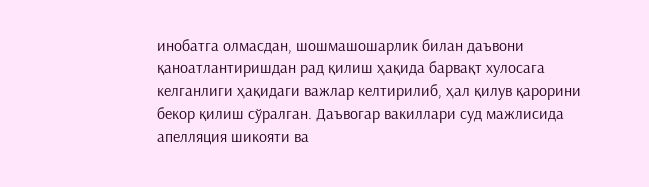инобатга олмасдан, шошмашошарлик билан даъвони қаноатлантиришдан рад қилиш ҳақида барвақт хулосага келганлиги ҳақидаги важлар келтирилиб, ҳал қилув қарорини бекор қилиш сўралган. Даъвогар вакиллари суд мажлисида апелляция шикояти ва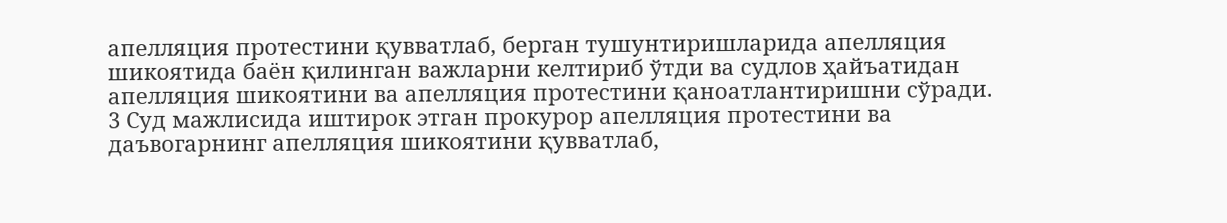апелляция протестини қувватлаб, берган тушунтиришларида апелляция шикоятида баён қилинган важларни келтириб ўтди ва судлов ҳайъатидан апелляция шикоятини ва апелляция протестини қаноатлантиришни сўради. 3 Суд мажлисида иштирок этган прокурор апелляция протестини ва даъвогарнинг апелляция шикоятини қувватлаб,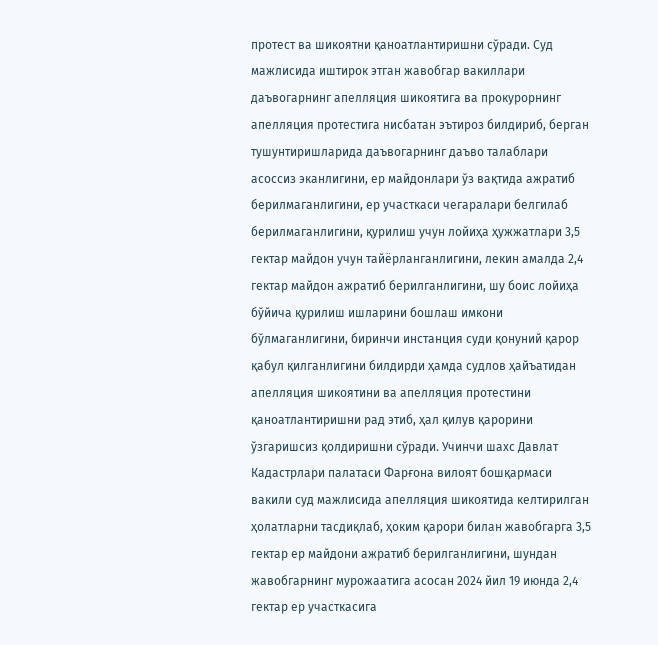протест ва шикоятни қаноатлантиришни сўради. Суд мажлисида иштирок этган жавобгар вакиллари даъвогарнинг апелляция шикоятига ва прокурорнинг апелляция протестига нисбатан эътироз билдириб, берган тушунтиришларида даъвогарнинг даъво талаблари асоссиз эканлигини, ер майдонлари ўз вақтида ажратиб берилмаганлигини, ер участкаси чегаралари белгилаб берилмаганлигини, қурилиш учун лойиҳа ҳужжатлари 3,5 гектар майдон учун тайёрланганлигини, лекин амалда 2,4 гектар майдон ажратиб берилганлигини, шу боис лойиҳа бўйича қурилиш ишларини бошлаш имкони бўлмаганлигини, биринчи инстанция суди қонуний қарор қабул қилганлигини билдирди ҳамда судлов ҳайъатидан апелляция шикоятини ва апелляция протестини қаноатлантиришни рад этиб, ҳал қилув қарорини ўзгаришсиз қолдиришни сўради. Учинчи шахс Давлат Кадастрлари палатаси Фарғона вилоят бошқармаси вакили суд мажлисида апелляция шикоятида келтирилган ҳолатларни тасдиқлаб, ҳоким қарори билан жавобгарга 3,5 гектар ер майдони ажратиб берилганлигини, шундан жавобгарнинг мурожаатига асосан 2024 йил 19 июнда 2,4 гектар ер участкасига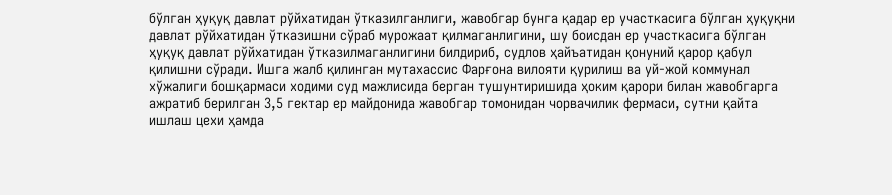бўлган ҳуқуқ давлат рўйхатидан ўтказилганлиги, жавобгар бунга қадар ер участкасига бўлган ҳуқуқни давлат рўйхатидан ўтказишни сўраб мурожаат қилмаганлигини, шу боисдан ер участкасига бўлган ҳуқуқ давлат рўйхатидан ўтказилмаганлигини билдириб, судлов ҳайъатидан қонуний қарор қабул қилишни сўради. Ишга жалб қилинган мутахассис Фарғона вилояти қурилиш ва уй-жой коммунал хўжалиги бошқармаси ходими суд мажлисида берган тушунтиришида ҳоким қарори билан жавобгарга ажратиб берилган 3,5 гектар ер майдонида жавобгар томонидан чорвачилик фермаси, сутни қайта ишлаш цехи ҳамда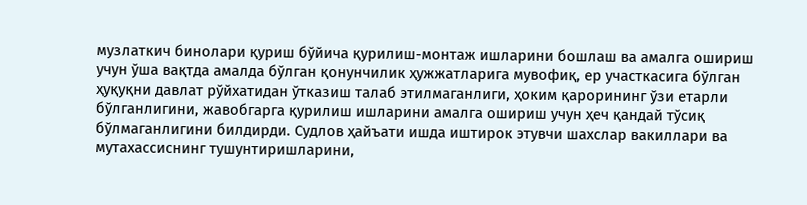музлаткич бинолари қуриш бўйича қурилиш-монтаж ишларини бошлаш ва амалга ошириш учун ўша вақтда амалда бўлган қонунчилик ҳужжатларига мувофиқ, ер участкасига бўлган ҳуқуқни давлат рўйхатидан ўтказиш талаб этилмаганлиги, ҳоким қарорининг ўзи етарли бўлганлигини, жавобгарга қурилиш ишларини амалга ошириш учун ҳеч қандай тўсиқ бўлмаганлигини билдирди. Судлов ҳайъати ишда иштирок этувчи шахслар вакиллари ва мутахассиснинг тушунтиришларини,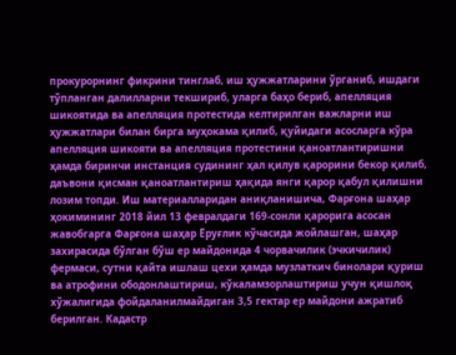прокурорнинг фикрини тинглаб, иш ҳужжатларини ўрганиб, ишдаги тўпланган далилларни текшириб, уларга баҳо бериб, апелляция шикоятида ва апелляция протестида келтирилган важларни иш ҳужжатлари билан бирга муҳокама қилиб, қуйидаги асосларга кўра апелляция шикояти ва апелляция протестини қаноатлантиришни ҳамда биринчи инстанция судининг ҳал қилув қарорини бекор қилиб, даъвони қисман қаноатлантириш ҳақида янги қарор қабул қилишни лозим топди. Иш материалларидан аниқланишича, Фарғона шаҳар ҳокимининг 2018 йил 13 февралдаги 169-сонли қарорига асосан жавобгарга Фарғона шаҳар Ёруғлик кўчасида жойлашган, шаҳар захирасида бўлган бўш ер майдонида 4 чорвачилик (эчкичилик) фермаси, сутни қайта ишлаш цехи ҳамда музлаткич бинолари қуриш ва атрофини ободонлаштириш, кўкаламзорлаштириш учун қишлоқ хўжалигида фойдаланилмайдиган 3,5 гектар ер майдони ажратиб берилган. Кадастр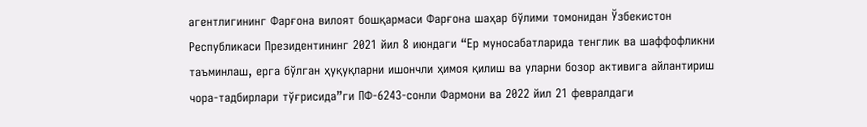агентлигининг Фарғона вилоят бошқармаси Фарғона шаҳар бўлими томонидан Ўзбекистон Республикаси Президентининг 2021 йил 8 июндаги “Ер муносабатларида тенглик ва шаффофликни таъминлаш, ерга бўлган ҳуқуқларни ишончли ҳимоя қилиш ва уларни бозор активига айлантириш чора-тадбирлари тўғрисида”ги ПФ-6243-сонли Фармони ва 2022 йил 21 февралдаги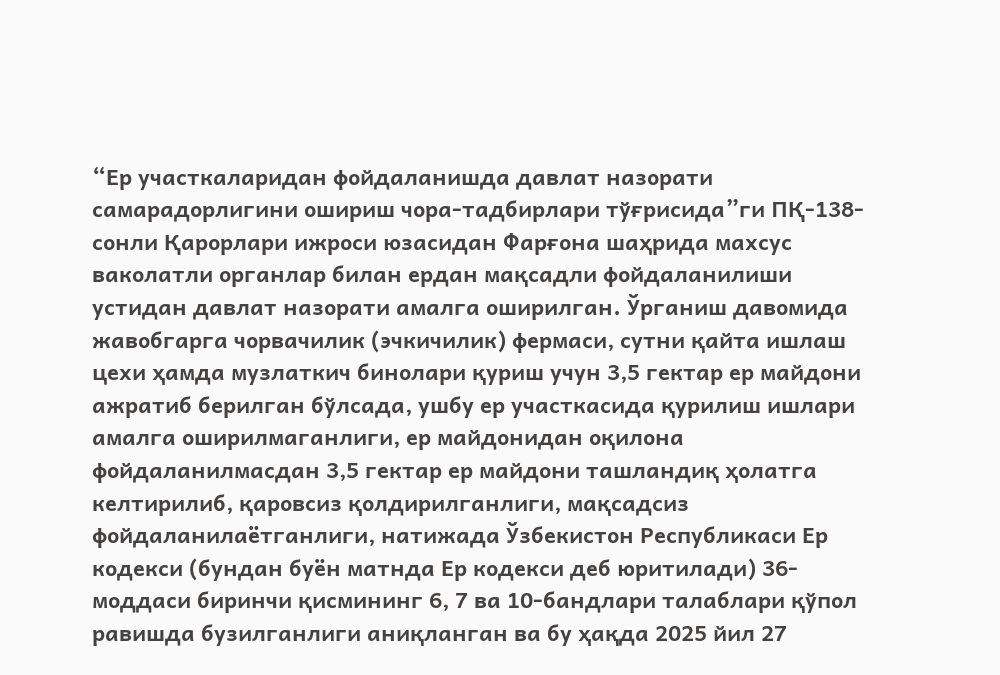“Ер участкаларидан фойдаланишда давлат назорати самарадорлигини ошириш чора-тадбирлари тўғрисида”ги ПҚ-138-сонли Қарорлари ижроси юзасидан Фарғона шаҳрида махсус ваколатли органлар билан ердан мақсадли фойдаланилиши устидан давлат назорати амалга оширилган. Ўрганиш давомида жавобгарга чорвачилик (эчкичилик) фермаси, сутни қайта ишлаш цехи ҳамда музлаткич бинолари қуриш учун 3,5 гектар ер майдони ажратиб берилган бўлсада, ушбу ер участкасида қурилиш ишлари амалга оширилмаганлиги, ер майдонидан оқилона фойдаланилмасдан 3,5 гектар ер майдони ташландиқ ҳолатга келтирилиб, қаровсиз қолдирилганлиги, мақсадсиз фойдаланилаётганлиги, натижада Ўзбекистон Республикаси Ер кодекси (бундан буён матнда Ер кодекси деб юритилади) 36-моддаси биринчи қисмининг 6, 7 ва 10-бандлари талаблари қўпол равишда бузилганлиги аниқланган ва бу ҳақда 2025 йил 27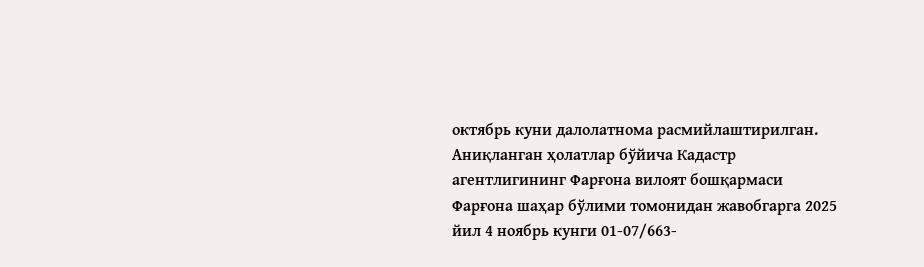октябрь куни далолатнома расмийлаштирилган. Аниқланган ҳолатлар бўйича Кадастр агентлигининг Фарғона вилоят бошқармаси Фарғона шаҳар бўлими томонидан жавобгарга 2025 йил 4 ноябрь кунги 01-07/663-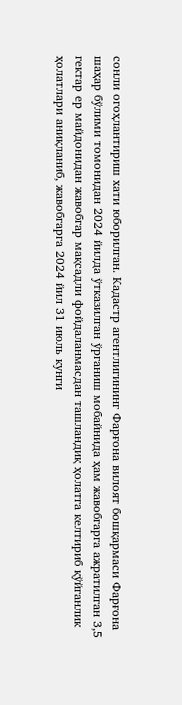сонли огоҳлантириш хати юборилган. Кадастр агентлигининг Фарғона вилоят бошқармаси Фарғона шаҳар бўлими томонидан 2024 йилда ўтказилган ўрганиш мобайнида ҳам жавобгарга ажратилган 3,5 гектар ер майдонидан жавобгар мақсадли фойдаланмасдан ташландиқ ҳолатга келтириб қўйганлик ҳолатлари аниқланиб, жавобгарга 2024 йил 31 июль кунги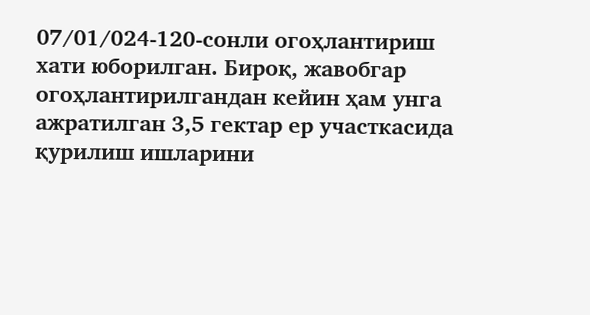07/01/024-120-сонли огоҳлантириш хати юборилган. Бироқ, жавобгар огоҳлантирилгандан кейин ҳам унга ажратилган 3,5 гектар ер участкасида қурилиш ишларини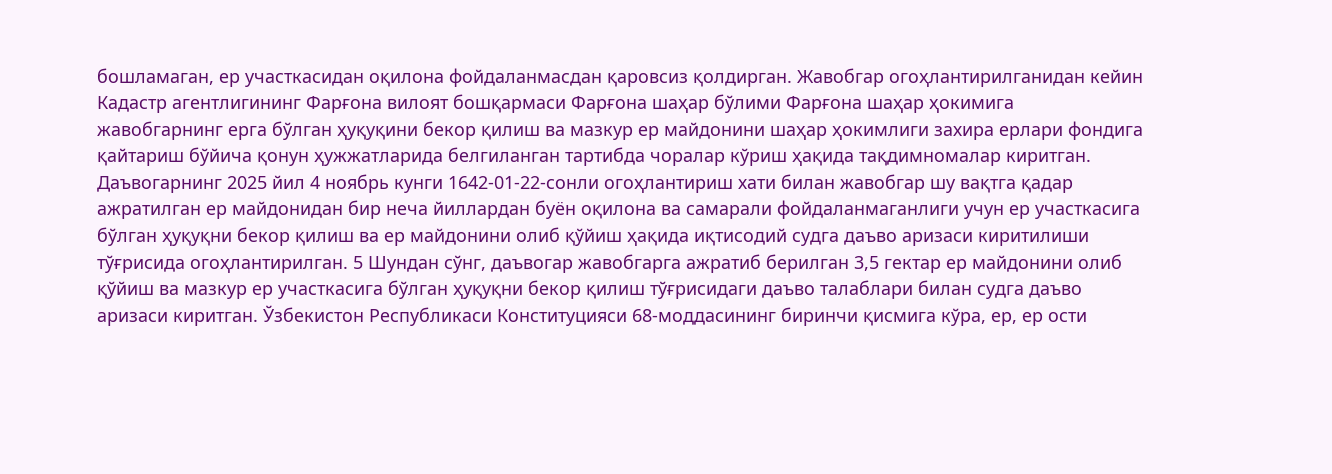бошламаган, ер участкасидан оқилона фойдаланмасдан қаровсиз қолдирган. Жавобгар огоҳлантирилганидан кейин Кадастр агентлигининг Фарғона вилоят бошқармаси Фарғона шаҳар бўлими Фарғона шаҳар ҳокимига жавобгарнинг ерга бўлган ҳуқуқини бекор қилиш ва мазкур ер майдонини шаҳар ҳокимлиги захира ерлари фондига қайтариш бўйича қонун ҳужжатларида белгиланган тартибда чоралар кўриш ҳақида тақдимномалар киритган. Даъвогарнинг 2025 йил 4 ноябрь кунги 1642-01-22-сонли огоҳлантириш хати билан жавобгар шу вақтга қадар ажратилган ер майдонидан бир неча йиллардан буён оқилона ва самарали фойдаланмаганлиги учун ер участкасига бўлган ҳуқуқни бекор қилиш ва ер майдонини олиб қўйиш ҳақида иқтисодий судга даъво аризаси киритилиши тўғрисида огоҳлантирилган. 5 Шундан сўнг, даъвогар жавобгарга ажратиб берилган 3,5 гектар ер майдонини олиб қўйиш ва мазкур ер участкасига бўлган ҳуқуқни бекор қилиш тўғрисидаги даъво талаблари билан судга даъво аризаси киритган. Ўзбекистон Республикаси Конституцияси 68-моддасининг биринчи қисмига кўра, ер, ер ости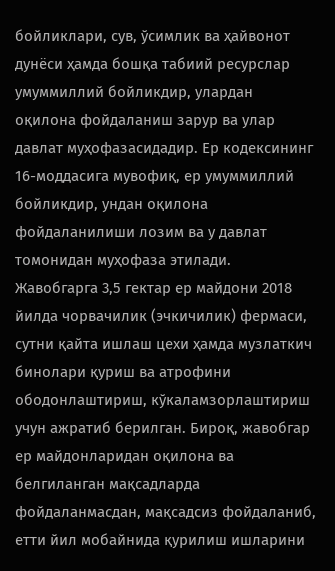бойликлари, сув, ўсимлик ва ҳайвонот дунёси ҳамда бошқа табиий ресурслар умуммиллий бойликдир, улардан оқилона фойдаланиш зарур ва улар давлат муҳофазасидадир. Ер кодексининг 16-моддасига мувофиқ, ер умуммиллий бойликдир, ундан оқилона фойдаланилиши лозим ва у давлат томонидан муҳофаза этилади. Жавобгарга 3,5 гектар ер майдони 2018 йилда чорвачилик (эчкичилик) фермаси, сутни қайта ишлаш цехи ҳамда музлаткич бинолари қуриш ва атрофини ободонлаштириш, кўкаламзорлаштириш учун ажратиб берилган. Бироқ, жавобгар ер майдонларидан оқилона ва белгиланган мақсадларда фойдаланмасдан, мақсадсиз фойдаланиб, етти йил мобайнида қурилиш ишларини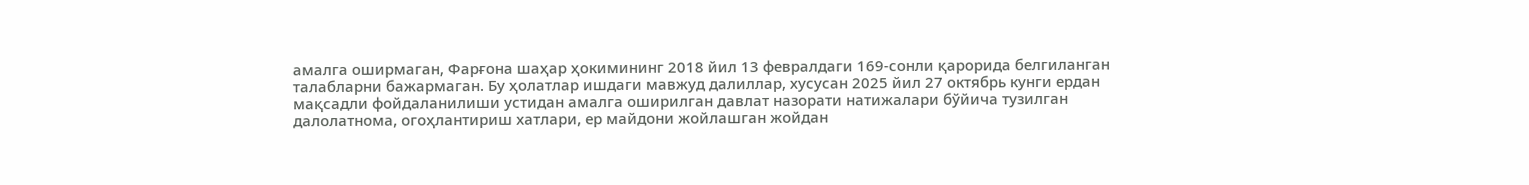амалга оширмаган, Фарғона шаҳар ҳокимининг 2018 йил 13 февралдаги 169-сонли қарорида белгиланган талабларни бажармаган. Бу ҳолатлар ишдаги мавжуд далиллар, хусусан 2025 йил 27 октябрь кунги ердан мақсадли фойдаланилиши устидан амалга оширилган давлат назорати натижалари бўйича тузилган далолатнома, огоҳлантириш хатлари, ер майдони жойлашган жойдан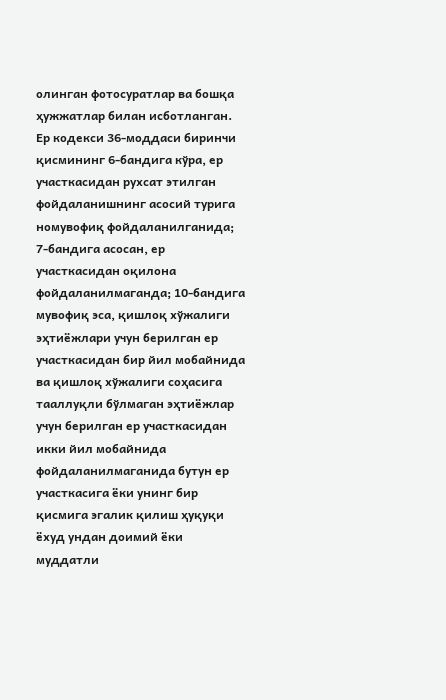олинган фотосуратлар ва бошқа ҳужжатлар билан исботланган. Ер кодекси 36-моддаси биринчи қисмининг 6-бандига кўра, ер участкасидан рухсат этилган фойдаланишнинг асосий турига номувофиқ фойдаланилганида; 7-бандига асосан, ер участкасидан оқилона фойдаланилмаганда; 10-бандига мувофиқ эса, қишлоқ хўжалиги эҳтиёжлари учун берилган ер участкасидан бир йил мобайнида ва қишлоқ хўжалиги соҳасига тааллуқли бўлмаган эҳтиёжлар учун берилган ер участкасидан икки йил мобайнида фойдаланилмаганида бутун ер участкасига ёки унинг бир қисмига эгалик қилиш ҳуқуқи ёхуд ундан доимий ёки муддатли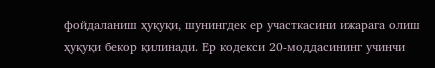фойдаланиш ҳуқуқи, шунингдек ер участкасини ижарага олиш ҳуқуқи бекор қилинади. Ер кодекси 20-моддасининг учинчи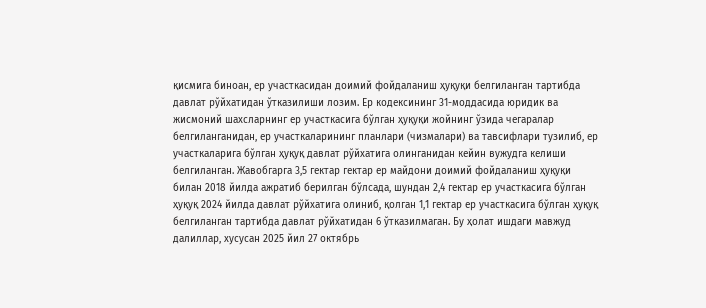қисмига биноан, ер участкасидан доимий фойдаланиш ҳуқуқи белгиланган тартибда давлат рўйхатидан ўтказилиши лозим. Ер кодексининг 31-моддасида юридик ва жисмоний шахсларнинг ер участкасига бўлган ҳуқуқи жойнинг ўзида чегаралар белгиланганидан, ер участкаларининг планлари (чизмалари) ва тавсифлари тузилиб, ер участкаларига бўлган ҳуқуқ давлат рўйхатига олинганидан кейин вужудга келиши белгиланган. Жавобгарга 3,5 гектар гектар ер майдони доимий фойдаланиш ҳуқуқи билан 2018 йилда ажратиб берилган бўлсада, шундан 2,4 гектар ер участкасига бўлган ҳуқуқ 2024 йилда давлат рўйхатига олиниб, қолган 1,1 гектар ер участкасига бўлган ҳуқуқ белгиланган тартибда давлат рўйхатидан 6 ўтказилмаган. Бу ҳолат ишдаги мавжуд далиллар, хусусан 2025 йил 27 октябрь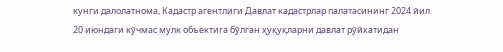кунги далолатнома, Кадастр агентлиги Давлат кадастрлар палатасининг 2024 йил 20 июндаги кўчмас мулк объектига бўлган ҳуқуқларни давлат рўйхатидан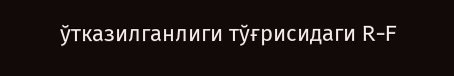ўтказилганлиги тўғрисидаги R-F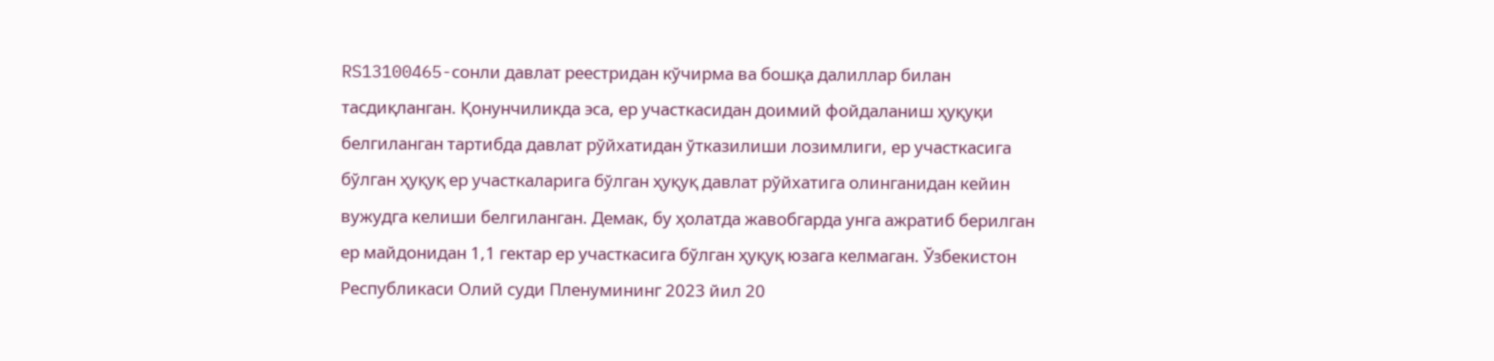RS13100465-сонли давлат реестридан кўчирма ва бошқа далиллар билан тасдиқланган. Қонунчиликда эса, ер участкасидан доимий фойдаланиш ҳуқуқи белгиланган тартибда давлат рўйхатидан ўтказилиши лозимлиги, ер участкасига бўлган ҳуқуқ ер участкаларига бўлган ҳуқуқ давлат рўйхатига олинганидан кейин вужудга келиши белгиланган. Демак, бу ҳолатда жавобгарда унга ажратиб берилган ер майдонидан 1,1 гектар ер участкасига бўлган ҳуқуқ юзага келмаган. Ўзбекистон Республикаси Олий суди Пленумининг 2023 йил 20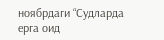ноябрдаги “Судларда ерга оид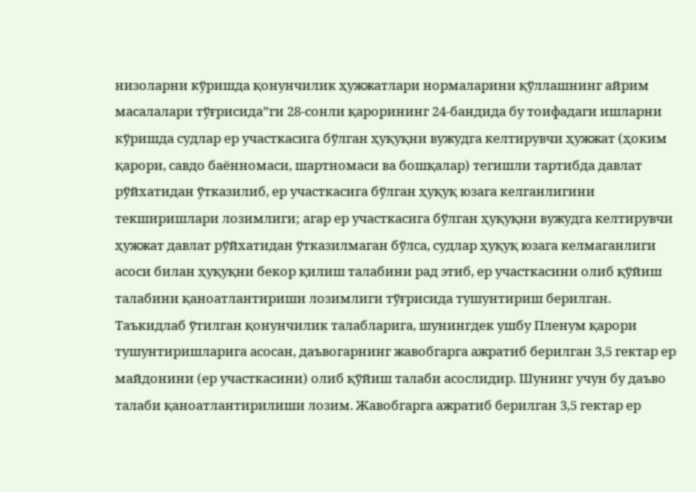низоларни кўришда қонунчилик ҳужжатлари нормаларини қўллашнинг айрим масалалари тўғрисида”ги 28-сонли қарорининг 24-бандида бу тоифадаги ишларни кўришда судлар ер участкасига бўлган ҳуқуқни вужудга келтирувчи ҳужжат (ҳоким қарори, савдо баённомаси, шартномаси ва бошқалар) тегишли тартибда давлат рўйхатидан ўтказилиб, ер участкасига бўлган ҳуқуқ юзага келганлигини текширишлари лозимлиги; агар ер участкасига бўлган ҳуқуқни вужудга келтирувчи ҳужжат давлат рўйхатидан ўтказилмаган бўлса, судлар ҳуқуқ юзага келмаганлиги асоси билан ҳуқуқни бекор қилиш талабини рад этиб, ер участкасини олиб қўйиш талабини қаноатлантириши лозимлиги тўғрисида тушунтириш берилган. Таъкидлаб ўтилган қонунчилик талабларига, шунингдек ушбу Пленум қарори тушунтиришларига асосан, даъвогарнинг жавобгарга ажратиб берилган 3,5 гектар ер майдонини (ер участкасини) олиб қўйиш талаби асослидир. Шунинг учун бу даъво талаби қаноатлантирилиши лозим. Жавобгарга ажратиб берилган 3,5 гектар ер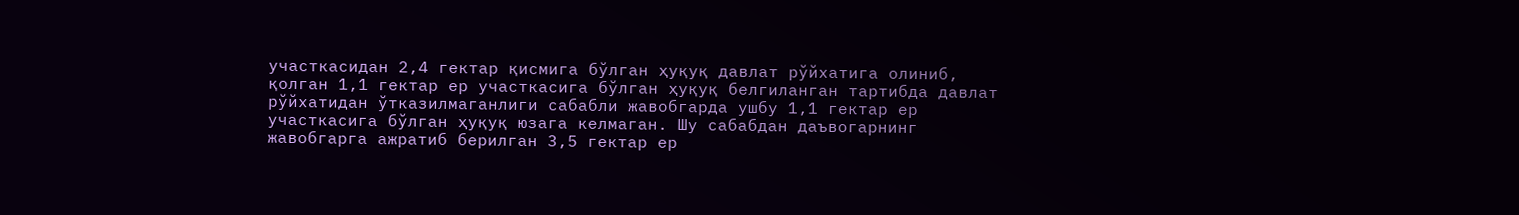участкасидан 2,4 гектар қисмига бўлган ҳуқуқ давлат рўйхатига олиниб, қолган 1,1 гектар ер участкасига бўлган ҳуқуқ белгиланган тартибда давлат рўйхатидан ўтказилмаганлиги сабабли жавобгарда ушбу 1,1 гектар ер участкасига бўлган ҳуқуқ юзага келмаган. Шу сабабдан даъвогарнинг жавобгарга ажратиб берилган 3,5 гектар ер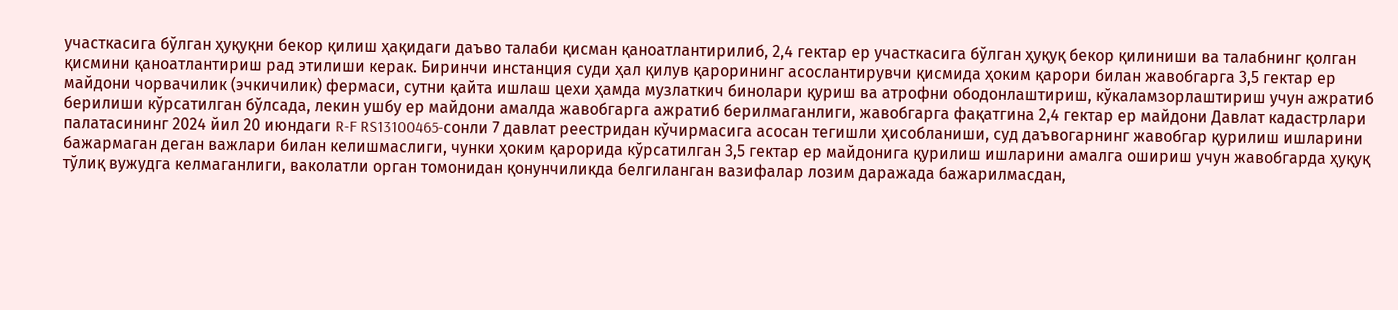участкасига бўлган ҳуқуқни бекор қилиш ҳақидаги даъво талаби қисман қаноатлантирилиб, 2,4 гектар ер участкасига бўлган ҳуқуқ бекор қилиниши ва талабнинг қолган қисмини қаноатлантириш рад этилиши керак. Биринчи инстанция суди ҳал қилув қарорининг асослантирувчи қисмида ҳоким қарори билан жавобгарга 3,5 гектар ер майдони чорвачилик (эчкичилик) фермаси, сутни қайта ишлаш цехи ҳамда музлаткич бинолари қуриш ва атрофни ободонлаштириш, кўкаламзорлаштириш учун ажратиб берилиши кўрсатилган бўлсада, лекин ушбу ер майдони амалда жавобгарга ажратиб берилмаганлиги, жавобгарга фақатгина 2,4 гектар ер майдони Давлат кадастрлари палатасининг 2024 йил 20 июндаги R-F RS13100465-сонли 7 давлат реестридан кўчирмасига асосан тегишли ҳисобланиши, суд даъвогарнинг жавобгар қурилиш ишларини бажармаган деган важлари билан келишмаслиги, чунки ҳоким қарорида кўрсатилган 3,5 гектар ер майдонига қурилиш ишларини амалга ошириш учун жавобгарда ҳуқуқ тўлиқ вужудга келмаганлиги, ваколатли орган томонидан қонунчиликда белгиланган вазифалар лозим даражада бажарилмасдан,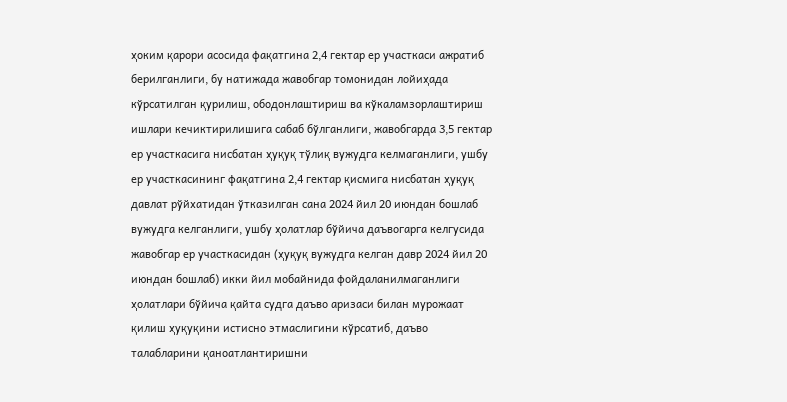ҳоким қарори асосида фақатгина 2,4 гектар ер участкаси ажратиб берилганлиги, бу натижада жавобгар томонидан лойиҳада кўрсатилган қурилиш, ободонлаштириш ва кўкаламзорлаштириш ишлари кечиктирилишига сабаб бўлганлиги, жавобгарда 3,5 гектар ер участкасига нисбатан ҳуқуқ тўлиқ вужудга келмаганлиги, ушбу ер участкасининг фақатгина 2,4 гектар қисмига нисбатан ҳуқуқ давлат рўйхатидан ўтказилган сана 2024 йил 20 июндан бошлаб вужудга келганлиги, ушбу ҳолатлар бўйича даъвогарга келгусида жавобгар ер участкасидан (ҳуқуқ вужудга келган давр 2024 йил 20 июндан бошлаб) икки йил мобайнида фойдаланилмаганлиги ҳолатлари бўйича қайта судга даъво аризаси билан мурожаат қилиш ҳуқуқини истисно этмаслигини кўрсатиб, даъво талабларини қаноатлантиришни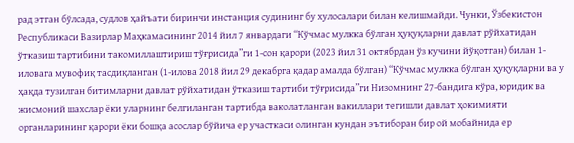рад этган бўлсада, судлов ҳайъати биринчи инстанция судининг бу хулосалари билан келишмайди. Чунки, Ўзбекистон Республикаси Вазирлар Маҳкамасининг 2014 йил 7 январдаги “Кўчмас мулкка бўлган ҳуқуқларни давлат рўйхатидан ўтказиш тартибини такомиллаштириш тўғрисида”ги 1-сон қарори (2023 йил 31 октябрдан ўз кучини йўқотган) билан 1-иловага мувофиқ тасдиқланган (1-илова 2018 йил 29 декабрга қадар амалда бўлган) “Кўчмас мулкка бўлган ҳуқуқларни ва у ҳақда тузилган битимларни давлат рўйхатидан ўтказиш тартиби тўғрисида”ги Низомнинг 27-бандига кўра, юридик ва жисмоний шахслар ёки уларнинг белгиланган тартибда ваколатланган вакиллари тегишли давлат ҳокимияти органларининг қарори ёки бошқа асослар бўйича ер участкаси олинган кундан эътиборан бир ой мобайнида ер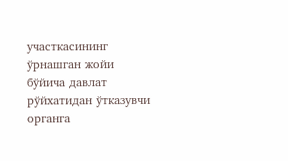участкасининг ўрнашган жойи бўйича давлат рўйхатидан ўтказувчи органга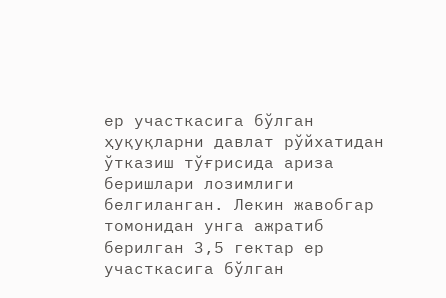ер участкасига бўлган ҳуқуқларни давлат рўйхатидан ўтказиш тўғрисида ариза беришлари лозимлиги белгиланган. Лекин жавобгар томонидан унга ажратиб берилган 3,5 гектар ер участкасига бўлган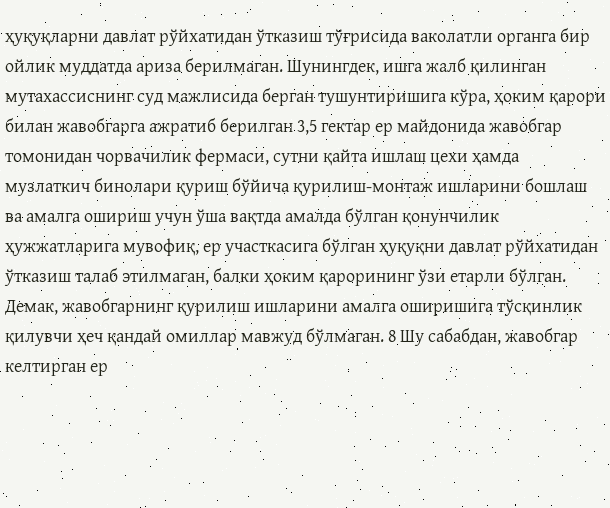ҳуқуқларни давлат рўйхатидан ўтказиш тўғрисида ваколатли органга бир ойлик муддатда ариза берилмаган. Шунингдек, ишга жалб қилинган мутахассиснинг суд мажлисида берган тушунтиришига кўра, ҳоким қарори билан жавобгарга ажратиб берилган 3,5 гектар ер майдонида жавобгар томонидан чорвачилик фермаси, сутни қайта ишлаш цехи ҳамда музлаткич бинолари қуриш бўйича қурилиш-монтаж ишларини бошлаш ва амалга ошириш учун ўша вақтда амалда бўлган қонунчилик ҳужжатларига мувофиқ, ер участкасига бўлган ҳуқуқни давлат рўйхатидан ўтказиш талаб этилмаган, балки ҳоким қарорининг ўзи етарли бўлган. Демак, жавобгарнинг қурилиш ишларини амалга оширишига тўсқинлик қилувчи ҳеч қандай омиллар мавжуд бўлмаган. 8 Шу сабабдан, жавобгар келтирган ер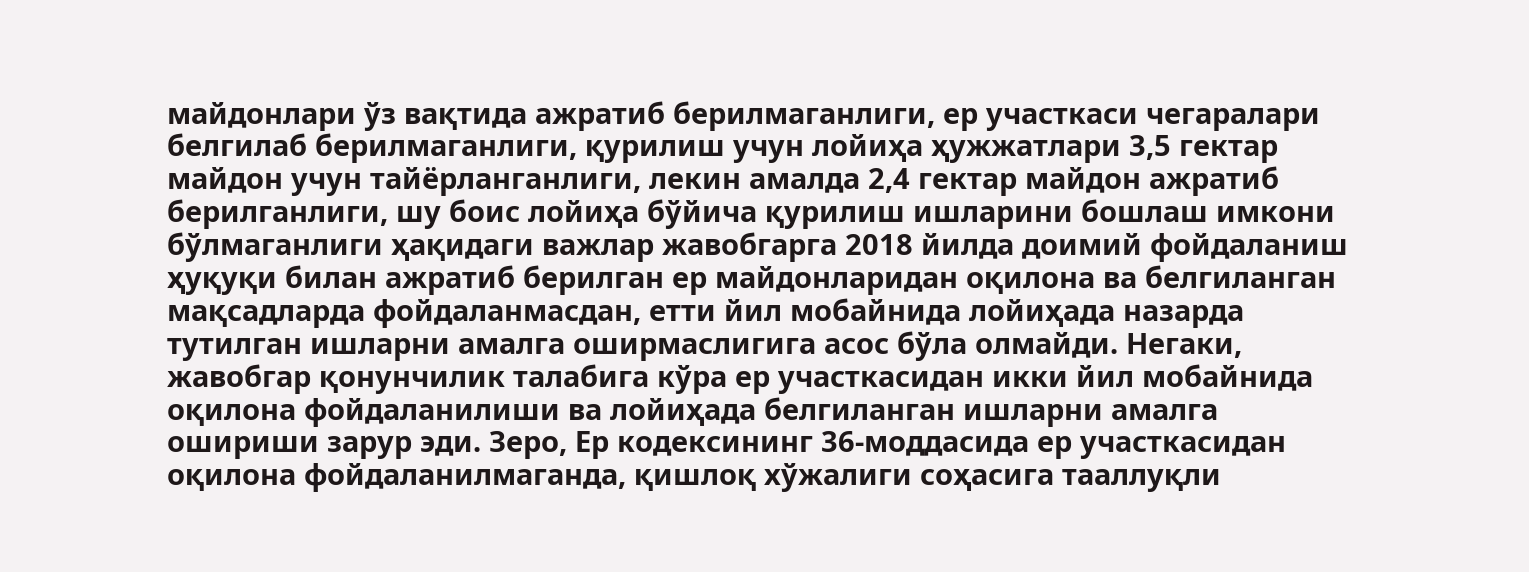майдонлари ўз вақтида ажратиб берилмаганлиги, ер участкаси чегаралари белгилаб берилмаганлиги, қурилиш учун лойиҳа ҳужжатлари 3,5 гектар майдон учун тайёрланганлиги, лекин амалда 2,4 гектар майдон ажратиб берилганлиги, шу боис лойиҳа бўйича қурилиш ишларини бошлаш имкони бўлмаганлиги ҳақидаги важлар жавобгарга 2018 йилда доимий фойдаланиш ҳуқуқи билан ажратиб берилган ер майдонларидан оқилона ва белгиланган мақсадларда фойдаланмасдан, етти йил мобайнида лойиҳада назарда тутилган ишларни амалга оширмаслигига асос бўла олмайди. Негаки, жавобгар қонунчилик талабига кўра ер участкасидан икки йил мобайнида оқилона фойдаланилиши ва лойиҳада белгиланган ишларни амалга ошириши зарур эди. Зеро, Ер кодексининг 36-моддасида ер участкасидан оқилона фойдаланилмаганда, қишлоқ хўжалиги соҳасига тааллуқли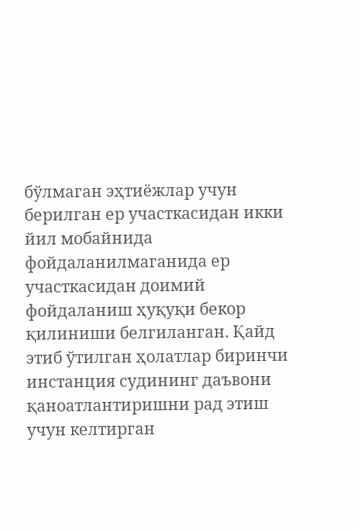бўлмаган эҳтиёжлар учун берилган ер участкасидан икки йил мобайнида фойдаланилмаганида ер участкасидан доимий фойдаланиш ҳуқуқи бекор қилиниши белгиланган. Қайд этиб ўтилган ҳолатлар биринчи инстанция судининг даъвони қаноатлантиришни рад этиш учун келтирган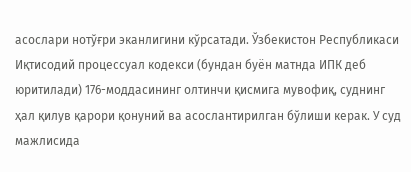асослари нотўғри эканлигини кўрсатади. Ўзбекистон Республикаси Иқтисодий процессуал кодекси (бундан буён матнда ИПК деб юритилади) 176-моддасининг олтинчи қисмига мувофиқ, суднинг ҳал қилув қарори қонуний ва асослантирилган бўлиши керак. У суд мажлисида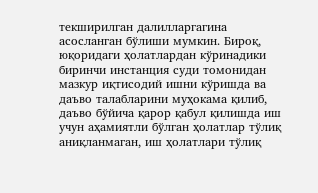текширилган далилларгагина асосланган бўлиши мумкин. Бироқ, юқоридаги ҳолатлардан кўринадики биринчи инстанция суди томонидан мазкур иқтисодий ишни кўришда ва даъво талабларини муҳокама қилиб, даъво бўйича қарор қабул қилишда иш учун аҳамиятли бўлган ҳолатлар тўлиқ аниқланмаган, иш ҳолатлари тўлиқ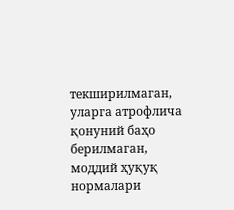текширилмаган, уларга атрофлича қонуний баҳо берилмаган, моддий ҳуқуқ нормалари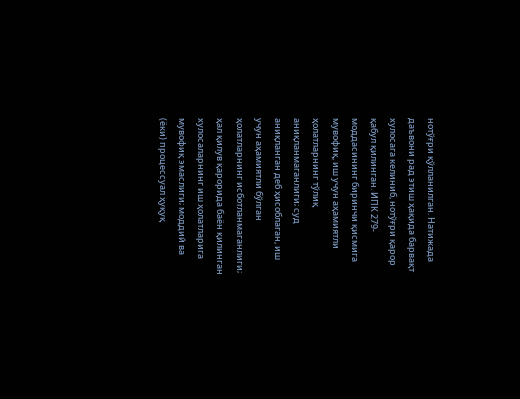нотўғри қўлланилган. Натижада даъвони рад этиш ҳақида барвақт хулосага келиниб, нотўғри қарор қабул қилинган. ИПК 279-моддасининг биринчи қисмига мувофиқ, иш учун аҳамиятли ҳолатларнинг тўлиқ аниқланмаганлиги; суд аниқланган деб ҳисоблаган, иш учун аҳамиятли бўлган ҳолатларнинг исботланмаганлиги; ҳал қилув қарорида баён қилинган хулосаларнинг иш ҳолатларига мувофиқ эмаслиги; моддий ва (ёки) процессуал ҳуқуқ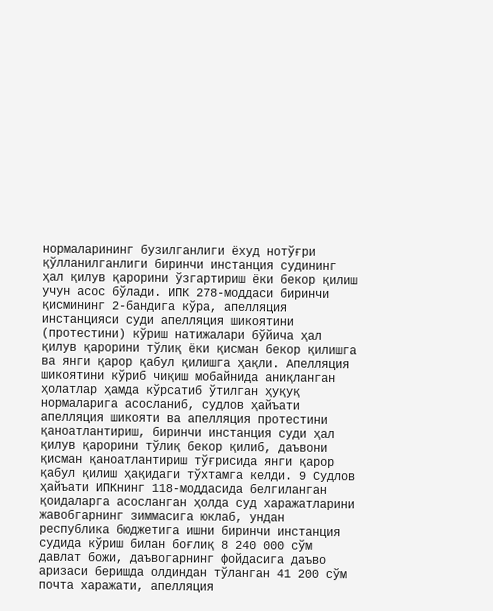нормаларининг бузилганлиги ёхуд нотўғри қўлланилганлиги биринчи инстанция судининг ҳал қилув қарорини ўзгартириш ёки бекор қилиш учун асос бўлади. ИПК 278-моддаси биринчи қисмининг 2-бандига кўра, апелляция инстанцияси суди апелляция шикоятини (протестини) кўриш натижалари бўйича ҳал қилув қарорини тўлиқ ёки қисман бекор қилишга ва янги қарор қабул қилишга ҳақли. Апелляция шикоятини кўриб чиқиш мобайнида аниқланган ҳолатлар ҳамда кўрсатиб ўтилган ҳуқуқ нормаларига асосланиб, судлов ҳайъати апелляция шикояти ва апелляция протестини қаноатлантириш, биринчи инстанция суди ҳал қилув қарорини тўлиқ бекор қилиб, даъвони қисман қаноатлантириш тўғрисида янги қарор қабул қилиш ҳақидаги тўхтамга келди. 9 Судлов ҳайъати ИПКнинг 118-моддасида белгиланган қоидаларга асосланган ҳолда суд харажатларини жавобгарнинг зиммасига юклаб, ундан республика бюджетига ишни биринчи инстанция судида кўриш билан боғлиқ 8 240 000 сўм давлат божи, даъвогарнинг фойдасига даъво аризаси беришда олдиндан тўланган 41 200 сўм почта харажати, апелляция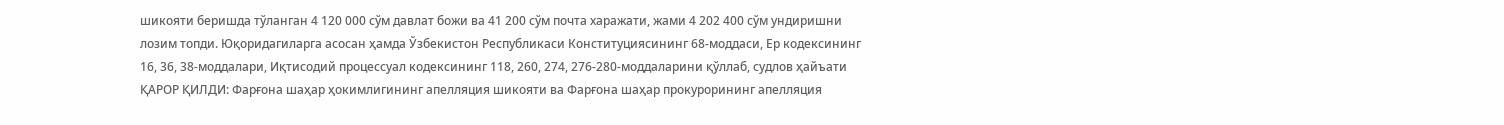шикояти беришда тўланган 4 120 000 сўм давлат божи ва 41 200 сўм почта харажати, жами 4 202 400 сўм ундиришни лозим топди. Юқоридагиларга асосан ҳамда Ўзбекистон Республикаси Конституциясининг 68-моддаси, Ер кодексининг 16, 36, 38-моддалари, Иқтисодий процессуал кодексининг 118, 260, 274, 276-280-моддаларини қўллаб, судлов ҳайъати ҚАРОР ҚИЛДИ: Фарғона шаҳар ҳокимлигининг апелляция шикояти ва Фарғона шаҳар прокурорининг апелляция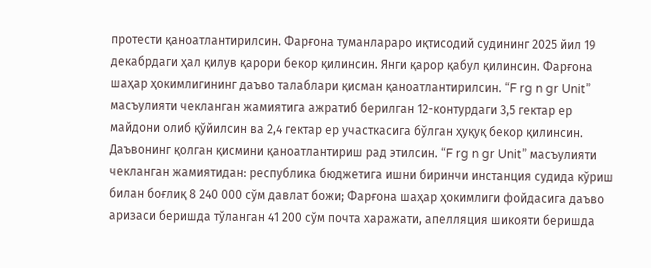протести қаноатлантирилсин. Фарғона туманлараро иқтисодий судининг 2025 йил 19 декабрдаги ҳал қилув қарори бекор қилинсин. Янги қарор қабул қилинсин. Фарғона шаҳар ҳокимлигининг даъво талаблари қисман қаноатлантирилсин. “F rg n gr Unit” масъулияти чекланган жамиятига ажратиб берилган 12-контурдаги 3,5 гектар ер майдони олиб қўйилсин ва 2,4 гектар ер участкасига бўлган ҳуқуқ бекор қилинсин. Даъвонинг қолган қисмини қаноатлантириш рад этилсин. “F rg n gr Unit” масъулияти чекланган жамиятидан: республика бюджетига ишни биринчи инстанция судида кўриш билан боғлиқ 8 240 000 сўм давлат божи; Фарғона шаҳар ҳокимлиги фойдасига даъво аризаси беришда тўланган 41 200 сўм почта харажати, апелляция шикояти беришда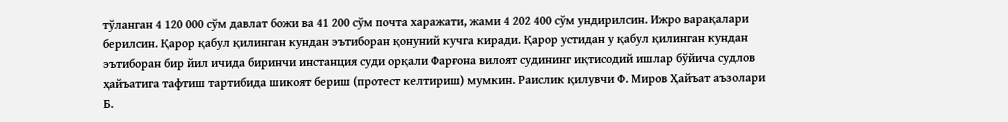тўланган 4 120 000 сўм давлат божи ва 41 200 сўм почта харажати, жами 4 202 400 сўм ундирилсин. Ижро варақалари берилсин. Қарор қабул қилинган кундан эътиборан қонуний кучга киради. Қарор устидан у қабул қилинган кундан эътиборан бир йил ичида биринчи инстанция суди орқали Фарғона вилоят судининг иқтисодий ишлар бўйича судлов ҳайъатига тафтиш тартибида шикоят бериш (протест келтириш) мумкин. Раислик қилувчи Ф. Миров Ҳайъат аъзолари Б.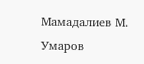Мамадалиев М. Умаров